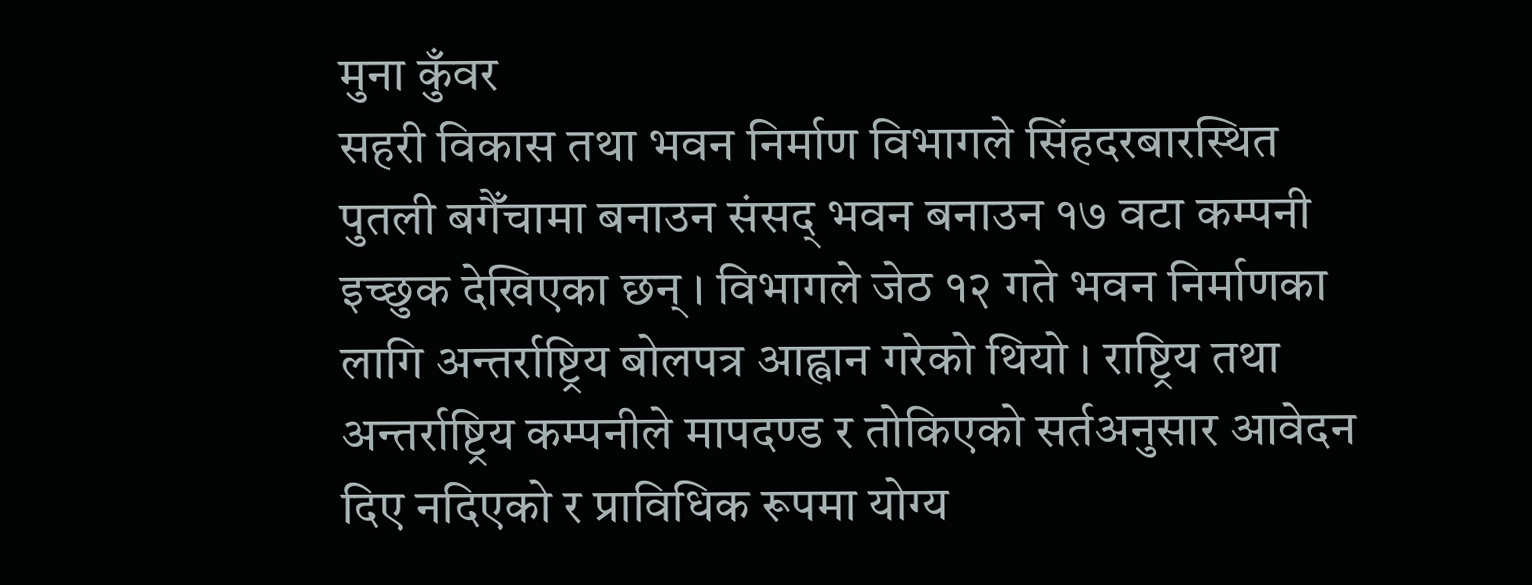मुना कुँवर
सहरी विकास तथा भवन निर्माण विभागले सिंहदरबारस्थित पुतली बगैँचामा बनाउन संसद् भवन बनाउन १७ वटा कम्पनी इच्छुक देखिएका छन् । विभागले जेठ १२ गते भवन निर्माणका लागि अन्तर्राष्ट्रिय बोलपत्र आह्वान गरेको थियो । राष्ट्रिय तथा अन्तर्राष्ट्रिय कम्पनीले मापदण्ड र तोकिएको सर्तअनुसार आवेदन दिए नदिएको र प्राविधिक रूपमा योग्य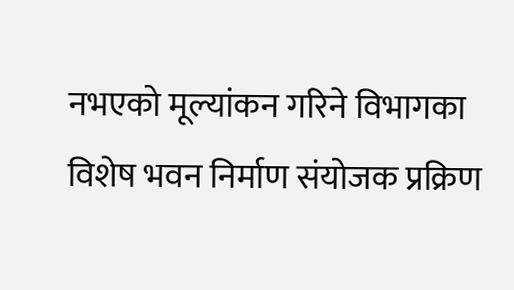नभएको मूल्यांकन गरिने विभागका विशेष भवन निर्माण संयोजक प्रक्रिण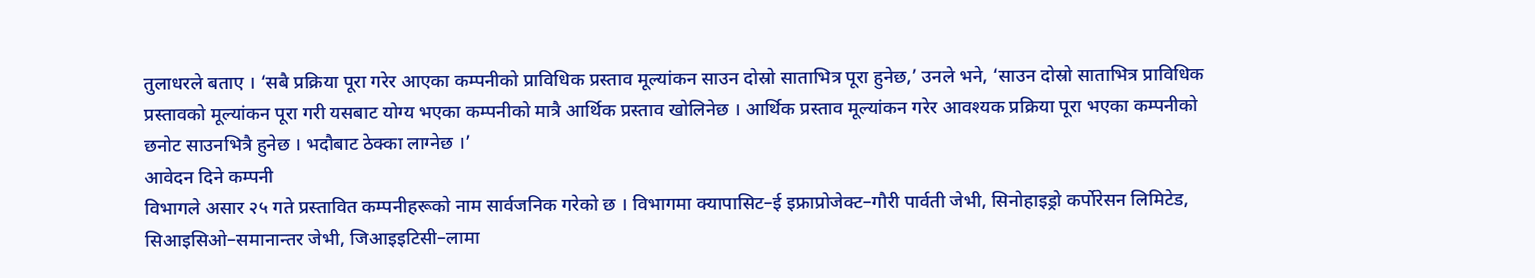तुलाधरले बताए । ‘सबै प्रक्रिया पूरा गरेर आएका कम्पनीको प्राविधिक प्रस्ताव मूल्यांकन साउन दोस्रो साताभित्र पूरा हुनेछ,’ उनले भने, ‘साउन दोस्रो साताभित्र प्राविधिक प्रस्तावको मूल्यांकन पूरा गरी यसबाट योग्य भएका कम्पनीको मात्रै आर्थिक प्रस्ताव खोलिनेछ । आर्थिक प्रस्ताव मूल्यांकन गरेर आवश्यक प्रक्रिया पूरा भएका कम्पनीको छनोट साउनभित्रै हुनेछ । भदौबाट ठेक्का लाग्नेछ ।’
आवेदन दिने कम्पनी
विभागले असार २५ गते प्रस्तावित कम्पनीहरूको नाम सार्वजनिक गरेको छ । विभागमा क्यापासिट–ई इफ्राप्रोजेक्ट–गौरी पार्वती जेभी, सिनोहाइड्रो कर्पोरेसन लिमिटेड, सिआइसिओ–समानान्तर जेभी, जिआइइटिसी–लामा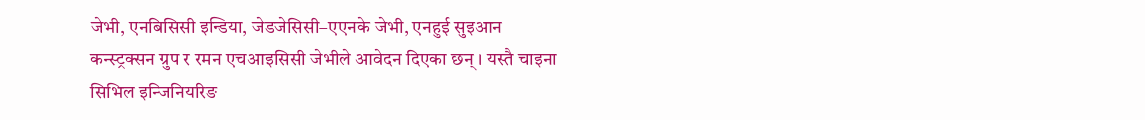जेभी, एनबिसिसी इन्डिया, जेडजेसिसी–एएनके जेभी, एनहुई सुइआन कन्स्ट्रक्सन ग्रुप र रमन एचआइसिसी जेभीले आवेदन दिएका छन् । यस्तै चाइना सिभिल इन्जिनियरिङ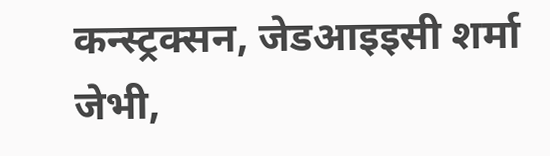कन्स्ट्रक्सन, जेडआइइसी शर्मा जेभी,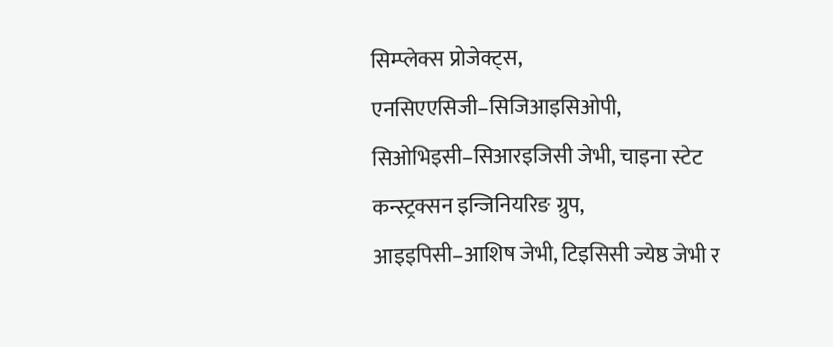सिम्प्लेक्स प्रोजेक्ट्स, एनसिएएसिजी–सिजिआइसिओपी, सिओभिइसी–सिआरइजिसी जेभी, चाइना स्टेट कन्स्ट्रक्सन इन्जिनियरिङ ग्रुप, आइइपिसी–आशिष जेभी, टिइसिसी ज्येष्ठ जेभी र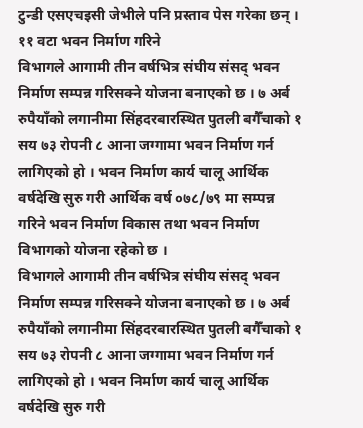टुन्डी एसएचइसी जेभीले पनि प्रस्ताव पेस गरेका छन् ।
११ वटा भवन निर्माण गरिने
विभागले आगामी तीन वर्षभित्र संघीय संसद् भवन निर्माण सम्पन्न गरिसक्ने योजना बनाएको छ । ७ अर्ब रुपैयाँको लगानीमा सिंहदरबारस्थित पुतली बगैँचाको १ सय ७३ रोपनी ८ आना जग्गामा भवन निर्माण गर्न लागिएको हो । भवन निर्माण कार्य चालू आर्थिक वर्षदेखि सुरु गरी आर्थिक वर्ष ०७८/७९ मा सम्पन्न गरिने भवन निर्माण विकास तथा भवन निर्माण विभागको योजना रहेको छ ।
विभागले आगामी तीन वर्षभित्र संघीय संसद् भवन निर्माण सम्पन्न गरिसक्ने योजना बनाएको छ । ७ अर्ब रुपैयाँको लगानीमा सिंहदरबारस्थित पुतली बगैँचाको १ सय ७३ रोपनी ८ आना जग्गामा भवन निर्माण गर्न लागिएको हो । भवन निर्माण कार्य चालू आर्थिक वर्षदेखि सुरु गरी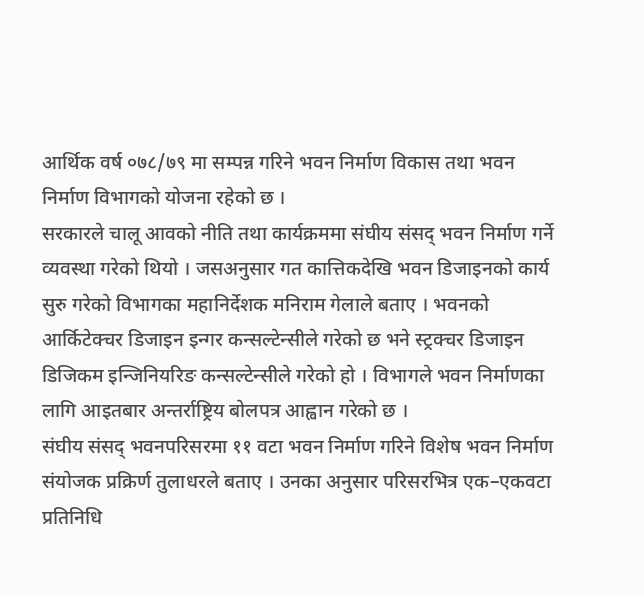आर्थिक वर्ष ०७८/७९ मा सम्पन्न गरिने भवन निर्माण विकास तथा भवन निर्माण विभागको योजना रहेको छ ।
सरकारले चालू आवको नीति तथा कार्यक्रममा संघीय संसद् भवन निर्माण गर्ने व्यवस्था गरेको थियो । जसअनुसार गत कात्तिकदेखि भवन डिजाइनको कार्य सुरु गरेको विभागका महानिर्देशक मनिराम गेलाले बताए । भवनको आर्किटेक्चर डिजाइन इन्गर कन्सल्टेन्सीले गरेको छ भने स्ट्रक्चर डिजाइन डिजिकम इन्जिनियरिङ कन्सल्टेन्सीले गरेको हो । विभागले भवन निर्माणका लागि आइतबार अन्तर्राष्ट्रिय बोलपत्र आह्वान गरेको छ ।
संघीय संसद् भवनपरिसरमा ११ वटा भवन निर्माण गरिने विशेष भवन निर्माण संयोजक प्रक्रिर्ण तुलाधरले बताए । उनका अनुसार परिसरभित्र एक–एकवटा प्रतिनिधि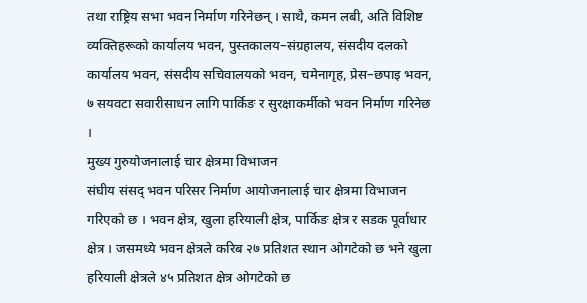तथा राष्ट्रिय सभा भवन निर्माण गरिनेछन् । साथै, कमन लबी, अति विशिष्ट व्यक्तिहरूको कार्यालय भवन, पुस्तकालय–संग्रहालय, संसदीय दलको कार्यालय भवन, संसदीय सचिवालयको भवन, चमेनागृह, प्रेस–छपाइ भवन, ७ सयवटा सवारीसाधन लागि पार्किङ र सुरक्षाकर्मीको भवन निर्माण गरिनेछ ।
मुख्य गुरुयोजनालाई चार क्षेत्रमा विभाजन
संघीय संसद् भवन परिसर निर्माण आयोजनालाई चार क्षेत्रमा विभाजन गरिएको छ । भवन क्षेत्र, खुला हरियाली क्षेत्र, पार्किङ क्षेत्र र सडक पूर्वाधार क्षेत्र । जसमध्ये भवन क्षेत्रले करिब २७ प्रतिशत स्थान ओगटेको छ भने खुला हरियाली क्षेत्रले ४५ प्रतिशत क्षेत्र ओगटेको छ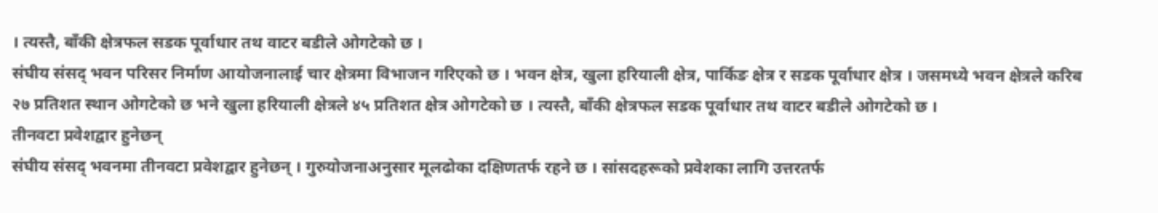। त्यस्तै, बाँकी क्षेत्रफल सडक पूर्वाधार तथ वाटर बडीले ओगटेको छ ।
संघीय संसद् भवन परिसर निर्माण आयोजनालाई चार क्षेत्रमा विभाजन गरिएको छ । भवन क्षेत्र, खुला हरियाली क्षेत्र, पार्किङ क्षेत्र र सडक पूर्वाधार क्षेत्र । जसमध्ये भवन क्षेत्रले करिब २७ प्रतिशत स्थान ओगटेको छ भने खुला हरियाली क्षेत्रले ४५ प्रतिशत क्षेत्र ओगटेको छ । त्यस्तै, बाँकी क्षेत्रफल सडक पूर्वाधार तथ वाटर बडीले ओगटेको छ ।
तीनवटा प्रवेशद्वार हुनेछन्
संघीय संसद् भवनमा तीनवटा प्रवेशद्वार हुनेछन् । गुरुयोजनाअनुसार मूलढोका दक्षिणतर्फ रहने छ । सांसदहरूको प्रवेशका लागि उत्तरतर्फ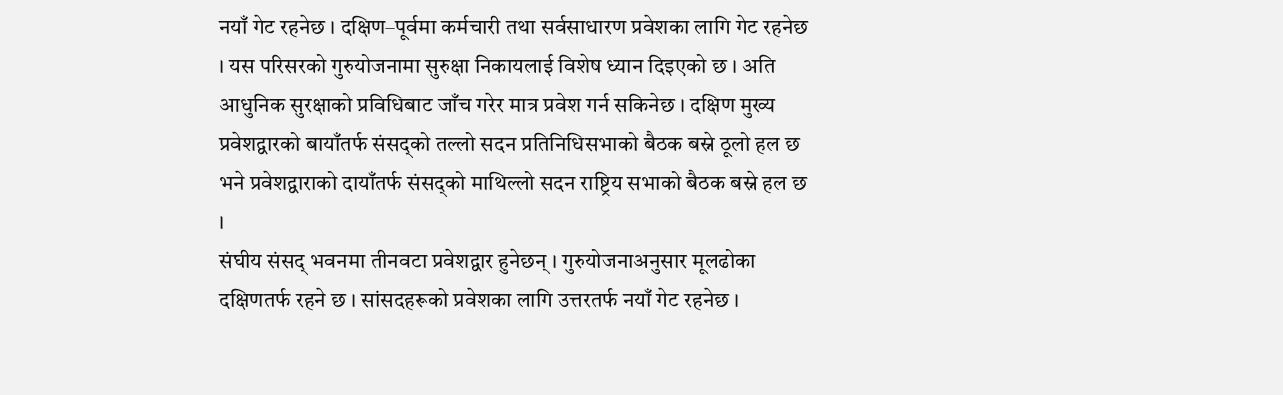नयाँ गेट रहनेछ । दक्षिण–पूर्वमा कर्मचारी तथा सर्वसाधारण प्रवेशका लागि गेट रहनेछ । यस परिसरको गुरुयोजनामा सुरुक्षा निकायलाई विशेष ध्यान दिइएको छ । अति आधुनिक सुरक्षाको प्रविधिबाट जाँच गरेर मात्र प्रवेश गर्न सकिनेछ । दक्षिण मुख्य प्रवेशद्वारको बायाँतर्फ संसद्को तल्लो सदन प्रतिनिधिसभाको बैठक बस्ने ठूलो हल छ भने प्रवेशद्वाराको दायाँतर्फ संसद्को माथिल्लो सदन राष्ट्रिय सभाको बैठक बस्ने हल छ ।
संघीय संसद् भवनमा तीनवटा प्रवेशद्वार हुनेछन् । गुरुयोजनाअनुसार मूलढोका दक्षिणतर्फ रहने छ । सांसदहरूको प्रवेशका लागि उत्तरतर्फ नयाँ गेट रहनेछ ।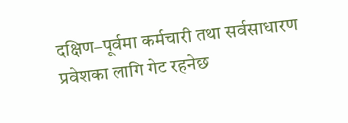दक्षिण–पूर्वमा कर्मचारी तथा सर्वसाधारण प्रवेशका लागि गेट रहनेछ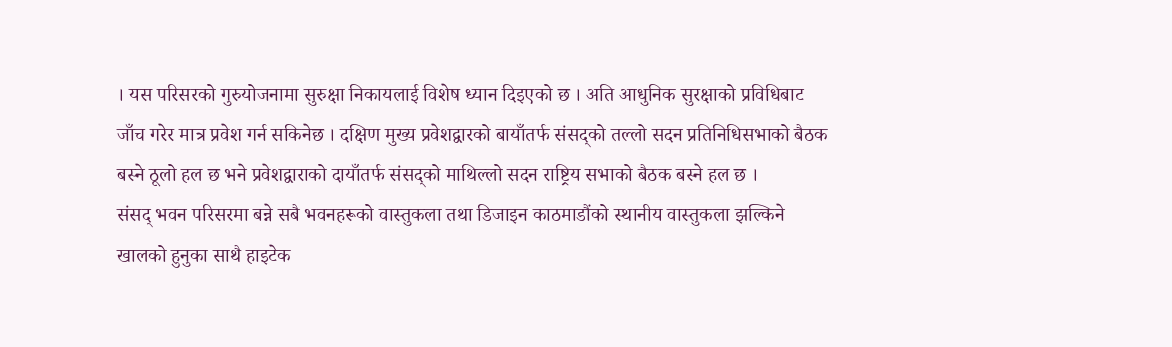। यस परिसरको गुरुयोजनामा सुरुक्षा निकायलाई विशेष ध्यान दिइएको छ । अति आधुनिक सुरक्षाको प्रविधिबाट जाँच गरेर मात्र प्रवेश गर्न सकिनेछ । दक्षिण मुख्य प्रवेशद्वारको बायाँतर्फ संसद्को तल्लो सदन प्रतिनिधिसभाको बैठक बस्ने ठूलो हल छ भने प्रवेशद्वाराको दायाँतर्फ संसद्को माथिल्लो सदन राष्ट्रिय सभाको बैठक बस्ने हल छ ।
संसद् भवन परिसरमा बन्ने सबै भवनहरूको वास्तुकला तथा डिजाइन काठमाडौंको स्थानीय वास्तुकला झल्किने खालको हुनुका साथै हाइटेक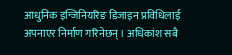आधुनिक इन्जिनियरिङ डिजाइन प्रविधिलाई अपनाएर निर्माण गरिनेछन् । अधिकांश सबै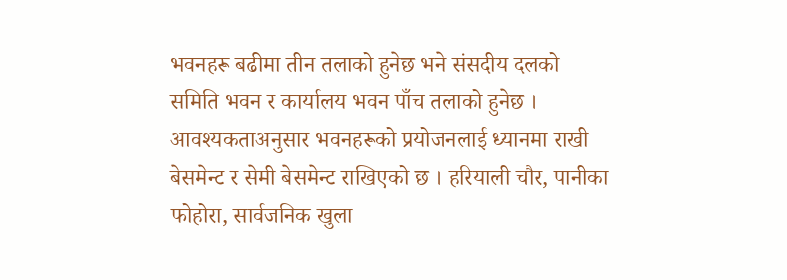भवनहरू बढीमा तीन तलाको हुनेछ भने संसदीय दलको समिति भवन र कार्यालय भवन पाँच तलाको हुनेछ । आवश्यकताअनुसार भवनहरूको प्रयोजनलाई ध्यानमा राखी बेसमेन्ट र सेमी बेसमेन्ट राखिएको छ । हरियाली चौर, पानीका फोहोरा, सार्वजनिक खुला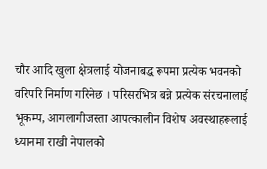चौर आदि खुला क्षेत्रलाई योजनाबद्ध रूपमा प्रत्येक भवनको वरिपरि निर्माण गरिनेछ । परिसरभित्र बन्ने प्रत्येक संरचनालाई भूकम्प, आगलागीजस्ता आपत्कालीन विशेष अवस्थाहरूलाई ध्यानमा राखी नेपालको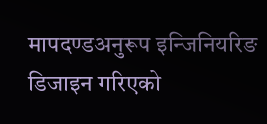मापदण्डअनुरूप इन्जिनियरिङ डिजाइन गरिएको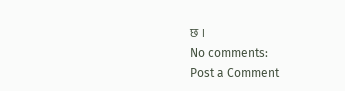छ ।
No comments:
Post a Comment